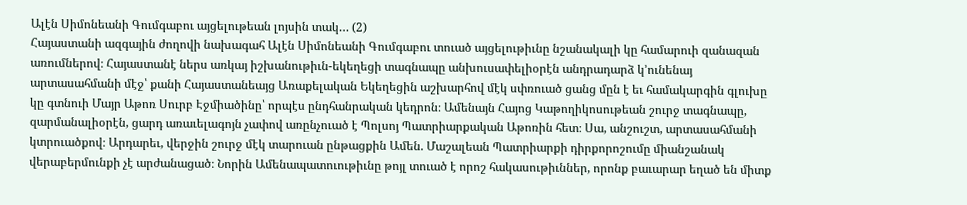Ալէն Սիմոնեանի Գումգաբու այցելութեան լոյսին տակ… (2)
Հայաստանի ազգային ժողովի նախագահ Ալէն Սիմոնեանի Գումգաբու տուած այցելութիւնը նշանակալի կը համարուի զանազան առումներով։ Հայաստանէ ներս առկայ իշխանութիւն-եկեղեցի տագնապը անխուսափելիօրէն անդրադարձ կ՚ունենայ արտասահմանի մէջ՝ քանի Հայաստանեայց Առաքելական Եկեղեցին աշխարհով մէկ սփռուած ցանց մըն է եւ համակարգին գլուխը կը գտնուի Մայր Աթոռ Սուրբ Էջմիածինը՝ որպէս ընդհանրական կեդրոն։ Ամենայն Հայոց Կաթողիկոսութեան շուրջ տագնապը, զարմանալիօրէն, ցարդ առաւելագոյն չափով առընչուած է Պոլսոյ Պատրիարքական Աթոռին հետ։ Սա, անշուշտ, արտասահմանի կտրուածքով։ Արդարեւ, վերջին շուրջ մէկ տարուան ընթացքին Ամեն. Մաշալեան Պատրիարքի դիրքորոշումը միանշանակ վերաբերմունքի չէ արժանացած։ Նորին Ամենապատուութիւնը թոյլ տուած է որոշ հակասութիւններ, որոնք բաւարար եղած են միտք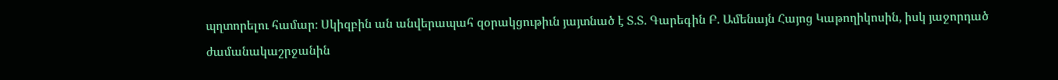պղտորելու համար։ Սկիզբին ան անվերապահ զօրակցութիւն յայտնած է Տ.Տ. Գարեգին Բ. Ամենայն Հայոց Կաթողիկոսին, իսկ յաջորդած ժամանակաշրջանին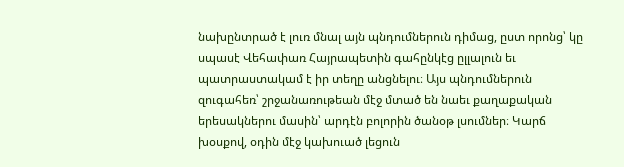նախընտրած է լուռ մնալ այն պնդումներուն դիմաց, ըստ որոնց՝ կը սպասէ Վեհափառ Հայրապետին գահընկէց ըլլալուն եւ պատրաստակամ է իր տեղը անցնելու։ Այս պնդումներուն զուգահեռ՝ շրջանառութեան մէջ մտած են նաեւ քաղաքական երեսակներու մասին՝ արդէն բոլորին ծանօթ լսումներ։ Կարճ խօսքով, օդին մէջ կախուած լեցուն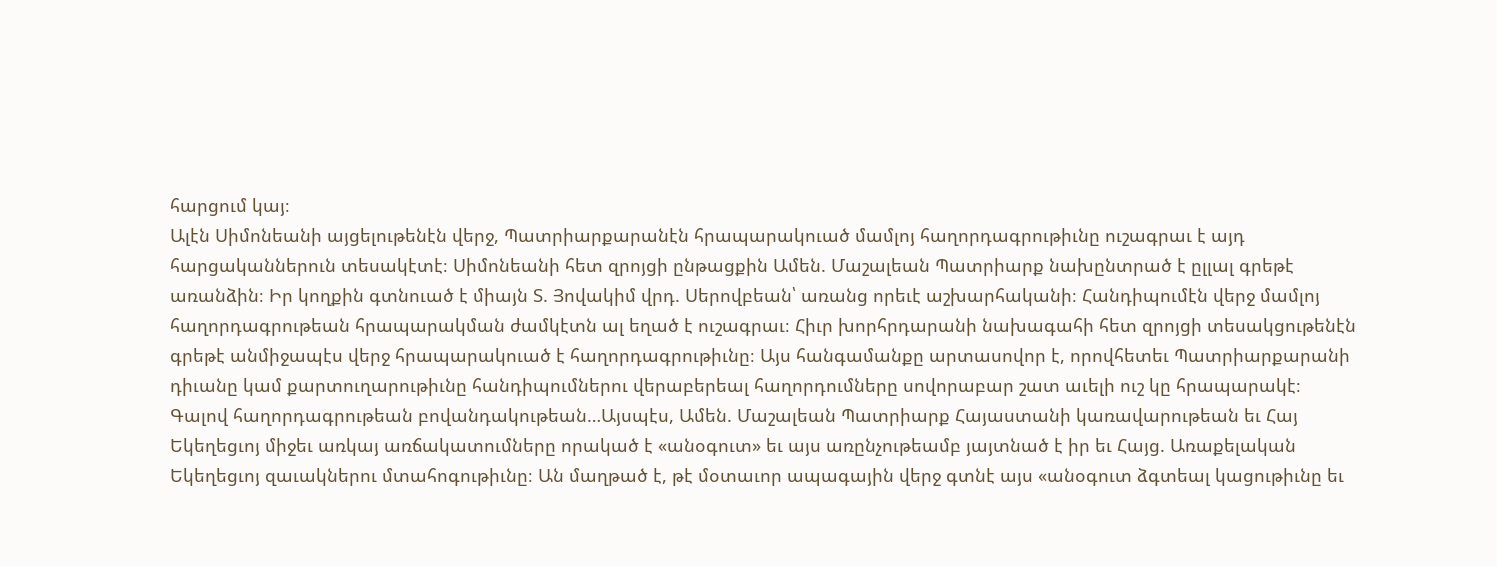հարցում կայ։
Ալէն Սիմոնեանի այցելութենէն վերջ, Պատրիարքարանէն հրապարակուած մամլոյ հաղորդագրութիւնը ուշագրաւ է այդ հարցականներուն տեսակէտէ։ Սիմոնեանի հետ զրոյցի ընթացքին Ամեն. Մաշալեան Պատրիարք նախընտրած է ըլլալ գրեթէ առանձին։ Իր կողքին գտնուած է միայն Տ. Յովակիմ վրդ. Սերովբեան՝ առանց որեւէ աշխարհականի։ Հանդիպումէն վերջ մամլոյ հաղորդագրութեան հրապարակման ժամկէտն ալ եղած է ուշագրաւ։ Հիւր խորհրդարանի նախագահի հետ զրոյցի տեսակցութենէն գրեթէ անմիջապէս վերջ հրապարակուած է հաղորդագրութիւնը։ Այս հանգամանքը արտասովոր է, որովհետեւ Պատրիարքարանի դիւանը կամ քարտուղարութիւնը հանդիպումներու վերաբերեալ հաղորդումները սովորաբար շատ աւելի ուշ կը հրապարակէ։
Գալով հաղորդագրութեան բովանդակութեան…Այսպէս, Ամեն. Մաշալեան Պատրիարք Հայաստանի կառավարութեան եւ Հայ Եկեղեցւոյ միջեւ առկայ առճակատումները որակած է «անօգուտ» եւ այս առընչութեամբ յայտնած է իր եւ Հայց. Առաքելական Եկեղեցւոյ զաւակներու մտահոգութիւնը։ Ան մաղթած է, թէ մօտաւոր ապագային վերջ գտնէ այս «անօգուտ ձգտեալ կացութիւնը եւ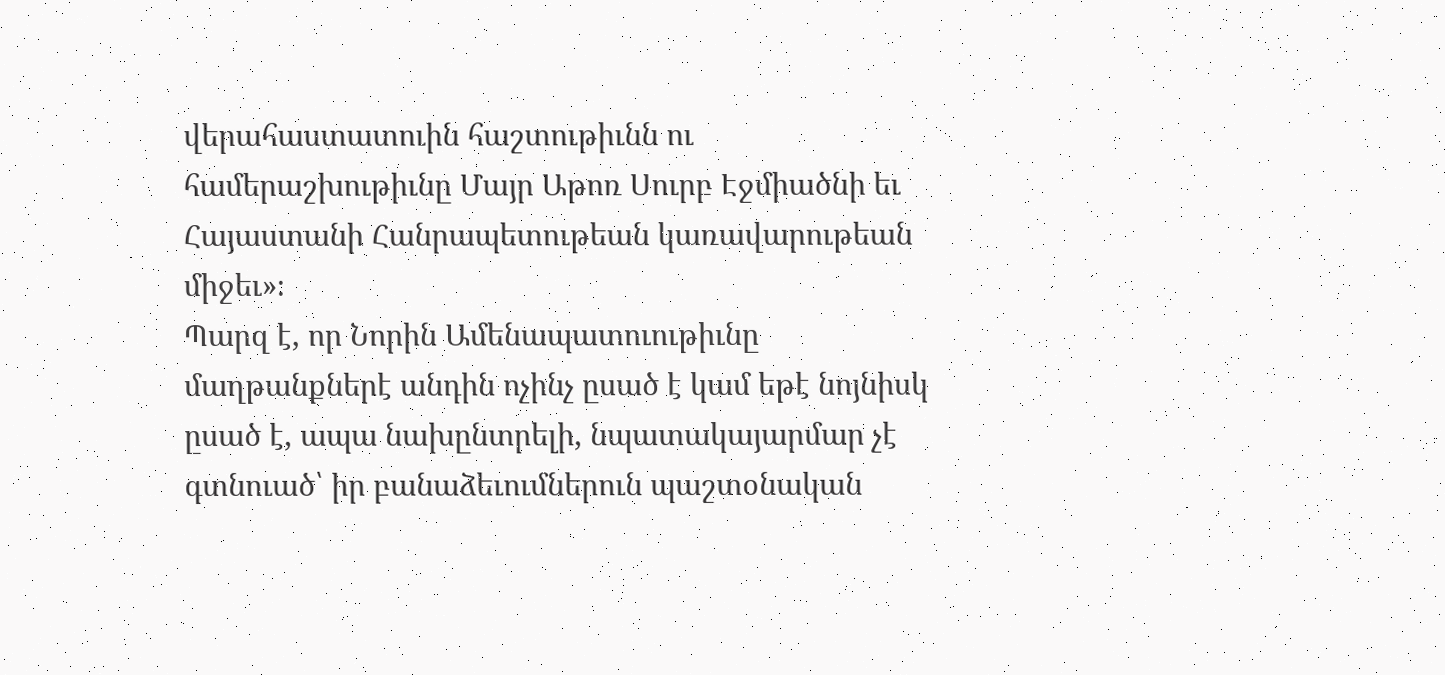վերահաստատուին հաշտութիւնն ու համերաշխութիւնը Մայր Աթոռ Սուրբ Էջմիածնի եւ Հայաստանի Հանրապետութեան կառավարութեան միջեւ»։
Պարզ է, որ Նորին Ամենապատուութիւնը մաղթանքներէ անդին ոչինչ ըսած է կամ եթէ նոյնիսկ ըսած է, ապա նախընտրելի, նպատակայարմար չէ գտնուած՝ իր բանաձեւումներուն պաշտօնական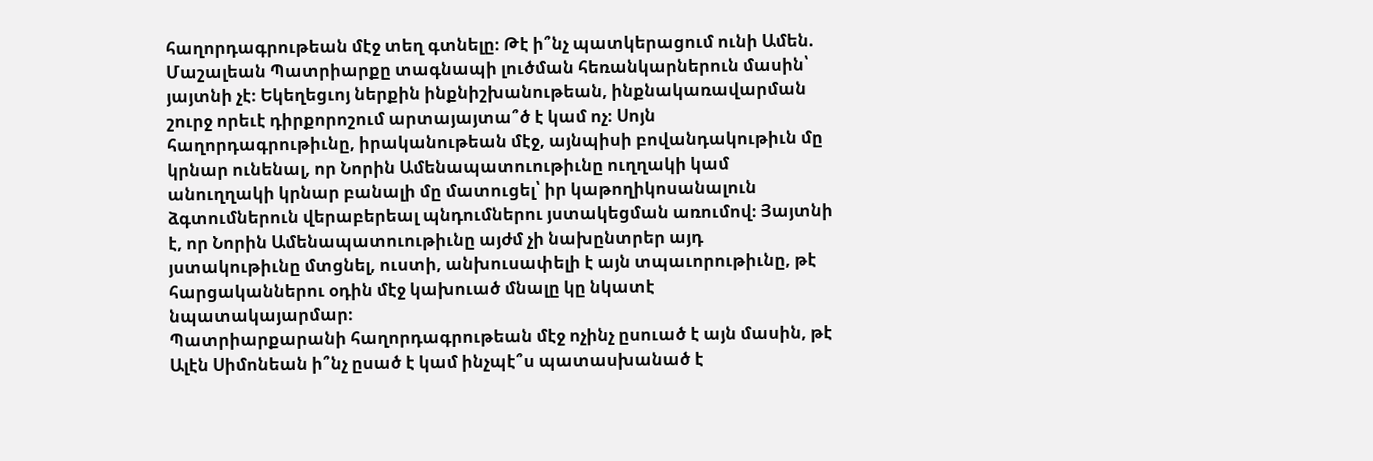հաղորդագրութեան մէջ տեղ գտնելը։ Թէ ի՞նչ պատկերացում ունի Ամեն. Մաշալեան Պատրիարքը տագնապի լուծման հեռանկարներուն մասին՝ յայտնի չէ։ Եկեղեցւոյ ներքին ինքնիշխանութեան, ինքնակառավարման շուրջ որեւէ դիրքորոշում արտայայտա՞ծ է կամ ոչ։ Սոյն հաղորդագրութիւնը, իրականութեան մէջ, այնպիսի բովանդակութիւն մը կրնար ունենալ, որ Նորին Ամենապատուութիւնը ուղղակի կամ անուղղակի կրնար բանալի մը մատուցել՝ իր կաթողիկոսանալուն ձգտումներուն վերաբերեալ պնդումներու յստակեցման առումով։ Յայտնի է, որ Նորին Ամենապատուութիւնը այժմ չի նախընտրեր այդ յստակութիւնը մտցնել, ուստի, անխուսափելի է այն տպաւորութիւնը, թէ հարցականներու օդին մէջ կախուած մնալը կը նկատէ նպատակայարմար։
Պատրիարքարանի հաղորդագրութեան մէջ ոչինչ ըսուած է այն մասին, թէ Ալէն Սիմոնեան ի՞նչ ըսած է կամ ինչպէ՞ս պատասխանած է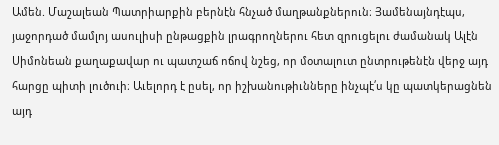Ամեն. Մաշալեան Պատրիարքին բերնէն հնչած մաղթանքներուն։ Յամենայնդէպս, յաջորդած մամլոյ ասուլիսի ընթացքին լրագրողներու հետ զրուցելու ժամանակ Ալէն Սիմոնեան քաղաքավար ու պատշաճ ոճով նշեց, որ մօտալուտ ընտրութենէն վերջ այդ հարցը պիտի լուծուի։ Աւելորդ է ըսել, որ իշխանութիւնները ինչպէ՛ս կը պատկերացնեն այդ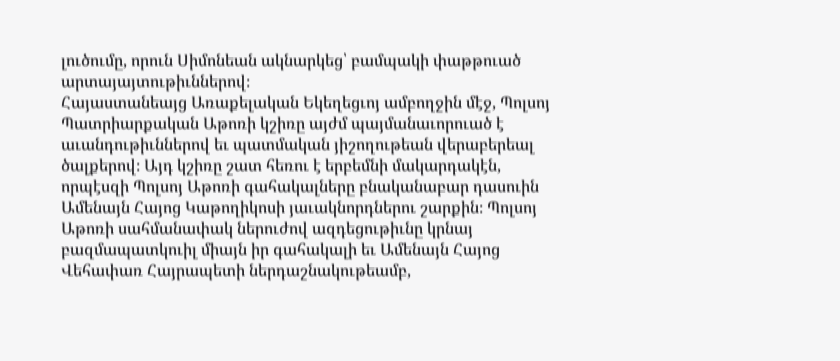լուծումը, որուն Սիմոնեան ակնարկեց՝ բամպակի փաթթուած արտայայտութիւններով։
Հայաստանեայց Առաքելական Եկեղեցւոյ ամբողջին մէջ, Պոլսոյ Պատրիարքական Աթոռի կշիռը այժմ պայմանաւորուած է աւանդութիւններով եւ պատմական յիշողութեան վերաբերեալ ծալքերով։ Այդ կշիռը շատ հեռու է երբեմնի մակարդակէն, որպէսզի Պոլսոյ Աթոռի գահակալները բնականաբար դասուին Ամենայն Հայոց Կաթողիկոսի յաւակնորդներու շարքին։ Պոլսոյ Աթոռի սահմանափակ ներուժով ազդեցութիւնը կրնայ բազմապատկուիլ միայն իր գահակալի եւ Ամենայն Հայոց Վեհափառ Հայրապետի ներդաշնակութեամբ,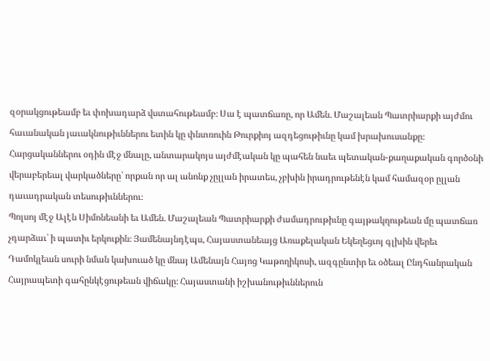զօրակցութեամբ եւ փոխադարձ վստահութեամբ։ Սա է պատճառը, որ Ամեն. Մաշալեան Պատրիարքի այժմու հաւանական յաւակնութիւններու ետին կը փնտռուին Թուրքիոյ ազդեցութիւնը կամ խրախուսանքը։ Հարցականներու օդին մէջ մնալը, անտարակոյս այժմէական կը պահեն նաեւ պետական-քաղաքական գործօնի վերաբերեալ վարկածները՝ որքան որ ալ անոնք չըլլան իրատես, չբխին իրադրութենէն կամ համազօր ըլլան դաւադրական տեսութիւններու։
Պոլսոյ մէջ Ալէն Սիմոնեանի եւ Ամեն. Մաշալեան Պատրիարքի ժամադրութիւնը գայթակղութեան մը պատճառ չդարձաւ՝ ի պատիւ երկուքին։ Յամենայնդէպս, Հայաստանեայց Առաքելական Եկեղեցւոյ գլխին վերեւ Դամոկլեան սուրի նման կախուած կը մնայ Ամենայն Հայոց Կաթողիկոսի, ազգընտիր եւ օծեալ Ընդհանրական Հայրապետի գահընկէցութեան վիճակը։ Հայաստանի իշխանութիւններուն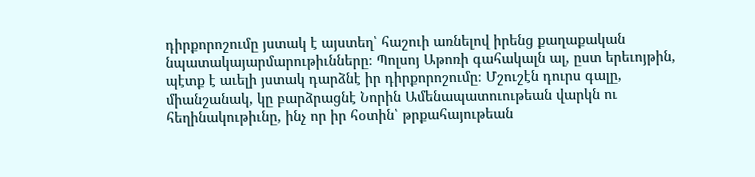դիրքորոշումը յստակ է այստեղ՝ հաշուի առնելով իրենց քաղաքական նպատակայարմարութիւնները։ Պոլսոյ Աթոռի գահակալն ալ, ըստ երեւոյթին, պէտք է աւելի յստակ դարձնէ իր դիրքորոշումը։ Մշուշէն դուրս գալը, միանշանակ, կը բարձրացնէ Նորին Ամենապատուութեան վարկն ու հեղինակութիւնը, ինչ որ իր հօտին՝ թրքահայութեան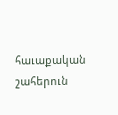հաւաքական շահերուն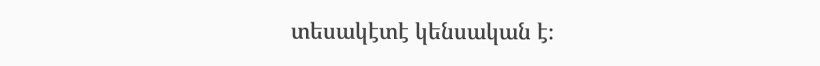տեսակէտէ կենսական է։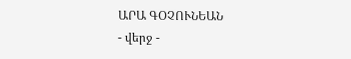ԱՐԱ ԳՕՉՈՒՆԵԱՆ
- վերջ -